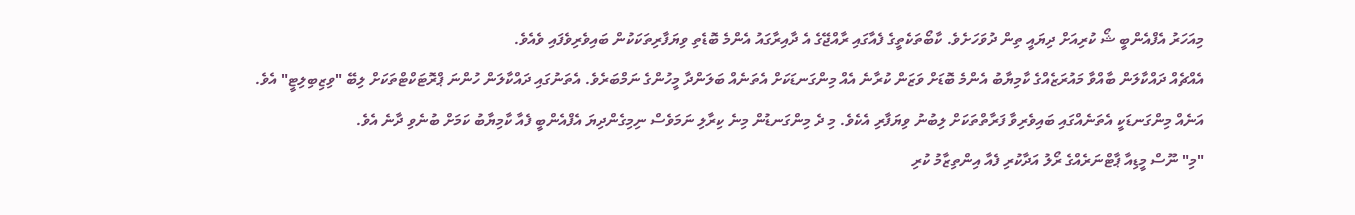މިއަހަރު އެފްއެންބީ ޝޯ ކުރިއަށް ދިޔައީ ތިން ދުވަހަށެވެ. ކާބޯތަކެތީގެ ފެއާގައި ރާއްޖޭގެ އެ ދާއިރާގައު އެންމެ ބޮޑެތި ވިޔަފާރިތަކަކުން ބައިވެރިވެފައި ވެއެވެ.
އެއްޗެއް ދައްކާލަން ބާއްވާ މައުރަޒެއްގެ ކާމިޔާބު އެންމެ ބޮޑަށް ވަޒަން ކުރާނެ އެއް މިންގަނޑަކަށް އެތަނެއް ބަލަންދާ މީހުންގެ ނަމްބަރެވެ. އެތަނުގައި ދައްކާލަން ހުންނަ ޕްރޮޓަކްޓްތަކަށް ލިބޭ "ވިޒިބިލިޓީ" އެވެ.
އަނެއް މިންގަނޑަކީ އެތަނެއްގައި ބައިވެރިވާ ފަރާތްތަކަށް ލިބުނު ވިޔަފާރި އެކެވެ. މި ދެ މިންގަނޑުން މިނެ ކިރާލި ނަމަވެސް ނިމިގެންދިޔަ އެފްއެންބީ ފެއާ ކާމިޔާބު ކަމަށް ބުނެވި ދާނެ އެވެ.
"މި" ނޫސް މީޑިއާ ޕާޓްނަރެއްގެ ރޯލު އަދާކުރި ފެއާ އިންތިޒާމު ކުރި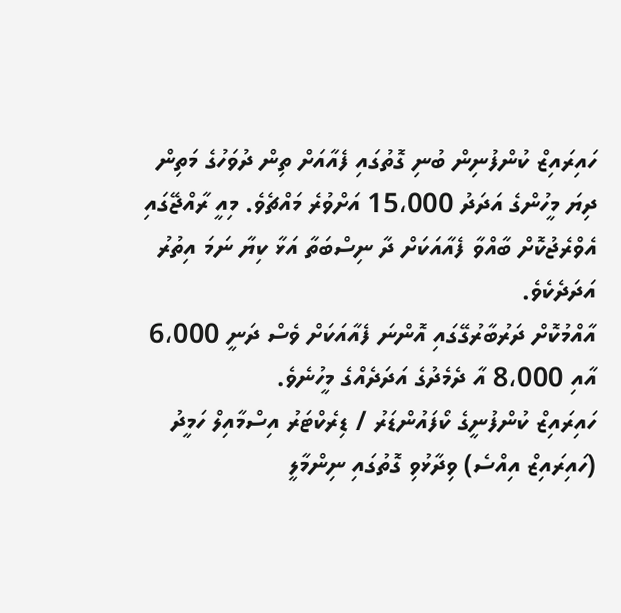ހައިރައިޒް ކުންފުނިން ބުނި ގޮތުގައި ފެއާއަށް ތިން ދުވަހުގެ މަތިން ދިޔަ މީހުންގެ އަދަދު 15،000 އަށްވުރެ މައްޗެވެ. މިއީ ރާއްޖޭގައި އެވްރެޖުކޮށް ބާއްވާ ފެއާއަކަށް ދާ ނިސްބަތާ އަޅާ ކިޔާ ނަމަ އިތުރު އަދަދެކެވެ.
އާއްމުކޮށް ދަރުބާރުގޭގައި އޮންނަ ފެއާއަކަށް ވެސް ދަނީ 6،000 އާއި 8،000 އާ ދެމެދުގެ އަދަދެއްގެ މީހުނެވެ.
ހައިރައިޒް ކުންފުނީގެ ކޯފައުންޑަރު / ޑިރެކްޓަރު އިސްމާއިލް ހަމީދު (ހައިރައިޒް އިއްސެ) ވިދާޅުވި ގޮތުގައި ނިންމާލީ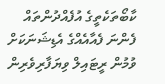ކާބޯތަކެތީގެ އުފެއްދުންތައް ފެންނަ ފެއާއެއްގެ އެޑިޝަނަކަށް ވުމުން ރީޓައިލް ވިޔަފާރިވެރިން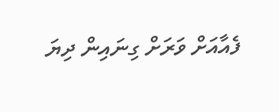ފެއާއަށް ވަރަށް ގިނައިން ދިޔަ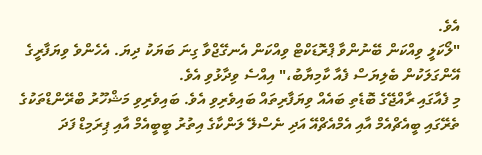އެވެ.
"ލޯކަލީ ވިއްކަން ބޭނުންވާ ޕްރޮޑަކްޓް ވިއްކަން އެނގޭޖްވާ ގިނަ ބަޔަކު ދިޔަ. އެހެންވެ ވިޔަފާރީގެ އޭންގަލަކުން ބެލިޔަސް ފެއާ ކާމިޔާބު،" އިއްސެ ވިދާޅުވި އެވެ.
މި ފެއާގައި ރާއްޖޭގެ ބޮޑެތި ބައެއް ވިޔަފާރިތައް ބައިވެރިވި އެވެ. ބައިވެރިވި މަޝްހޫރު ބްރޭންޑްތަކުގެ ތެރޭގައި ބީއެޗްއެމް އާއި އެމްއެޗްއޭ އަދި ނެސްލޭ ލަންކާގެ އިތުރު ބީބީއެމް އާއި ޕިރަމިޑް ފަދަ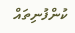ކުންފުނިތައް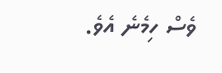ވެސް ހިމެނެ އެވެ.